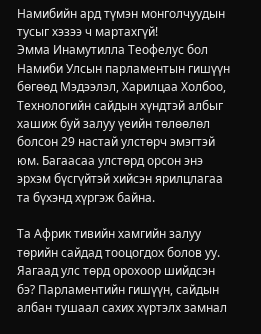Намибийн ард түмэн монголчуудын тусыг хэзээ ч мартахгүй!
Эмма Инамутилла Теофелус бол Намиби Улсын парламентын гишүүн бөгөөд Мэдээлэл, Харилцаа Холбоо, Технологийн сайдын хүндтэй албыг хашиж буй залуу үеийн төлөөлөл болсон 29 настай улстөрч эмэгтэй юм. Багаасаа улстөрд орсон энэ эрхэм бүсгүйтэй хийсэн ярилцлагаа та бүхэнд хүргэж байна.

Та Африк тивийн хамгийн залуу төрийн сайдад тооцогдох болов уу. Яагаад улс төрд орохоор шийдсэн бэ? Парламентийн гишүүн, сайдын албан тушаал сахих хүртэлх замнал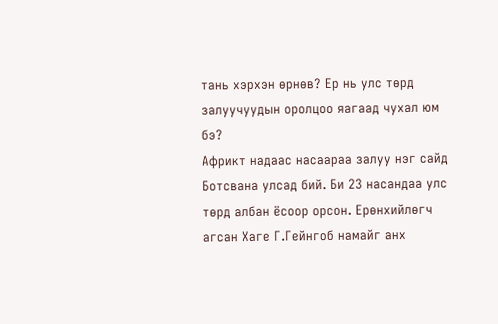тань хэрхэн өрнөв? Ер нь улс төрд залуучуудын оролцоо яагаад чухал юм бэ?
Африкт надаас насаараа залуу нэг сайд Ботсвана улсад бий. Би 23 насандаа улс төрд албан ёсоор орсон. Ерөнхийлөгч агсан Хаге Г.Гейнгоб намайг анх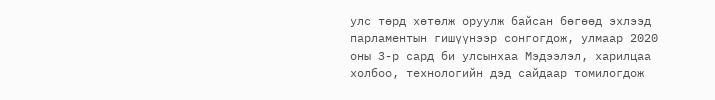улс төрд хөтөлж оруулж байсан бөгөөд эхлээд парламентын гишүүнээр сонгогдож, улмаар 2020 оны 3-р сард би улсынхаа Мэдээлэл, харилцаа холбоо, технологийн дэд сайдаар томилогдож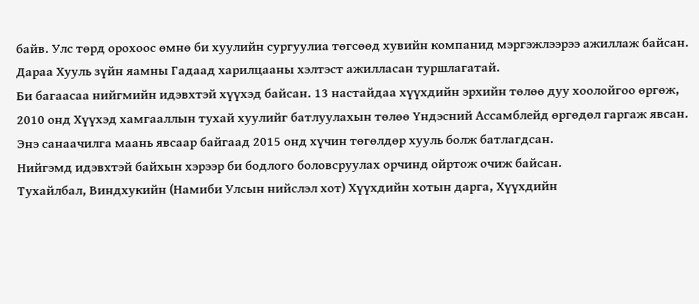байв. Улс төрд орохоос өмнө би хуулийн сургуулиа төгсөөд хувийн компанид мэргэжлээрээ ажиллаж байсан. Дараа Хууль зүйн яамны Гадаад харилцааны хэлтэст ажилласан туршлагатай.
Би багаасаа нийгмийн идэвхтэй хүүхэд байсан. 13 настайдаа хүүхдийн эрхийн төлөө дуу хоолойгоо өргөж, 2010 онд Хүүхэд хамгааллын тухай хуулийг батлуулахын төлөө Үндэсний Ассамблейд өргөдөл гаргаж явсан. Энэ санаачилга маань явсаар байгаад 2015 онд хүчин төгөлдөр хууль болж батлагдсан.
Нийгэмд идэвхтэй байхын хэрээр би бодлого боловсруулах орчинд ойртож очиж байсан.
Тухайлбал, Виндхукийн (Намиби Улсын нийслэл хот) Хүүхдийн хотын дарга, Хүүхдийн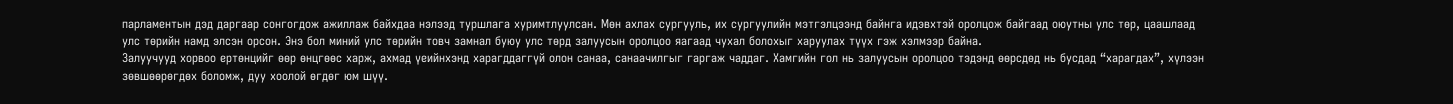парламентын дэд даргаар сонгогдож ажиллаж байхдаа нэлээд туршлага хуримтлуулсан. Мөн ахлах сургууль, их сургуулийн мэтгэлцээнд байнга идэвхтэй оролцож байгаад оюутны улс төр, цаашлаад улс төрийн намд элсэн орсон. Энэ бол миний улс төрийн товч замнал буюу улс төрд залуусын оролцоо яагаад чухал болохыг харуулах түүх гэж хэлмээр байна.
Залуучууд хорвоо ертөнцийг өөр өнцгөөс харж, ахмад үеийнхэнд харагддаггүй олон санаа, санаачилгыг гаргаж чаддаг. Хамгийн гол нь залуусын оролцоо тэдэнд өөрсдөд нь бусдад “харагдах”, хүлээн зөвшөөрөгдөх боломж, дуу хоолой өгдөг юм шүү.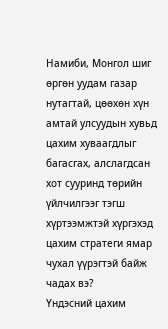Намиби, Монгол шиг өргөн уудам газар нутагтай, цөөхөн хүн амтай улсуудын хувьд цахим хуваагдлыг багасгах, алслагдсан хот сууринд төрийн үйлчилгээг тэгш хүртээмжтэй хүргэхэд цахим стратеги ямар чухал үүрэгтэй байж чадах вэ?
Үндэсний цахим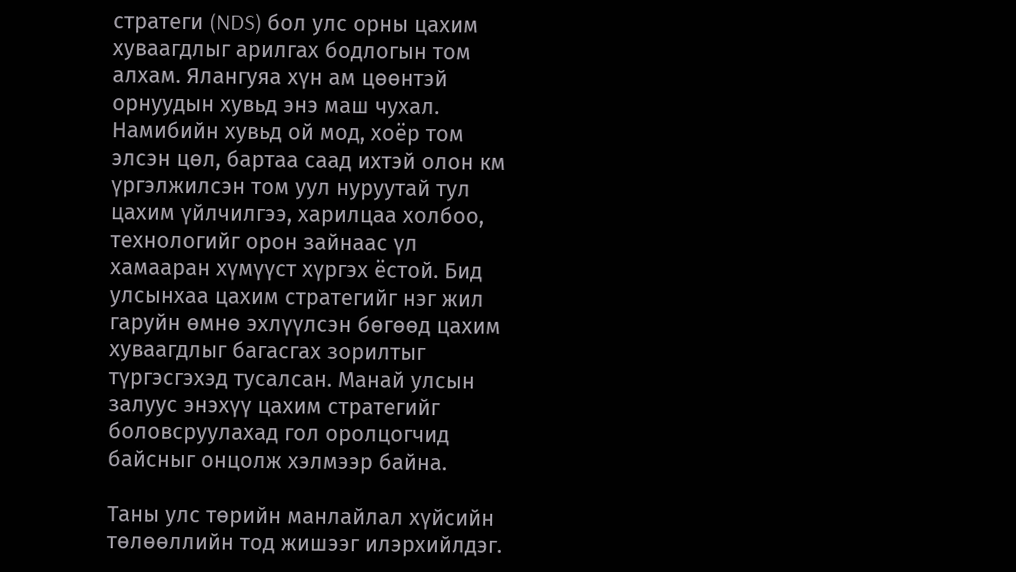стратеги (NDS) бол улс орны цахим хуваагдлыг арилгах бодлогын том алхам. Ялангуяа хүн ам цөөнтэй орнуудын хувьд энэ маш чухал. Намибийн хувьд ой мод, хоёр том элсэн цөл, бартаа саад ихтэй олон км үргэлжилсэн том уул нуруутай тул цахим үйлчилгээ, харилцаа холбоо, технологийг орон зайнаас үл хамааран хүмүүст хүргэх ёстой. Бид улсынхаа цахим стратегийг нэг жил гаруйн өмнө эхлүүлсэн бөгөөд цахим хуваагдлыг багасгах зорилтыг түргэсгэхэд тусалсан. Манай улсын залуус энэхүү цахим стратегийг боловсруулахад гол оролцогчид байсныг онцолж хэлмээр байна.

Таны улс төрийн манлайлал хүйсийн төлөөллийн тод жишээг илэрхийлдэг.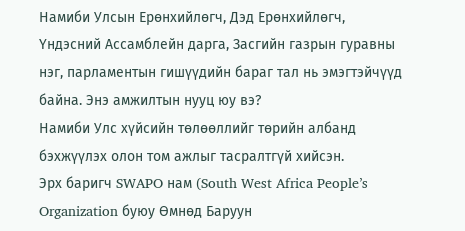Намиби Улсын Ерөнхийлөгч, Дэд Ерөнхийлөгч, Үндэсний Ассамблейн дарга, Засгийн газрын гуравны нэг, парламентын гишүүдийн бараг тал нь эмэгтэйчүүд байна. Энэ амжилтын нууц юу вэ?
Намиби Улс хүйсийн төлөөллийг төрийн албанд бэхжүүлэх олон том ажлыг тасралтгүй хийсэн.
Эрх баригч SWAPO нам (South West Africa People’s Organization буюу Өмнөд Баруун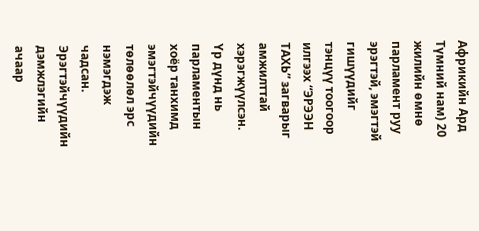Африкийн Ард Түмний нам) 20 жилийн өмнө парламент руу эрэгтэй, эмэгтэй гишүүдийг тэнцүү тоогоор илгээх “ЭРЭЭН ТАХЬ” загварыг амжилттай хэрэгжүүлсэн.
Үр дүнд нь парламентын хоёр танхимд эмэгтэйчүүдийн төлөөлөл эрс нэмэгдэж чадсан. Эрэгтэйчүүдийн дэмжлэгийн ачаар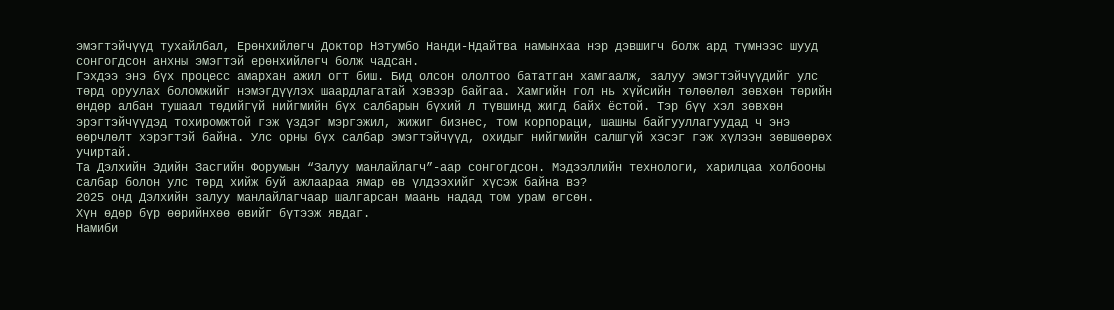эмэгтэйчүүд тухайлбал, Ерөнхийлөгч Доктор Нэтумбо Нанди-Ндайтва намынхаа нэр дэвшигч болж ард түмнээс шууд сонгогдсон анхны эмэгтэй ерөнхийлөгч болж чадсан.
Гэхдээ энэ бүх процесс амархан ажил огт биш. Бид олсон ололтоо бататган хамгаалж, залуу эмэгтэйчүүдийг улс төрд оруулах боломжийг нэмэгдүүлэх шаардлагатай хэвээр байгаа. Хамгийн гол нь хүйсийн төлөөлөл зөвхөн төрийн өндөр албан тушаал төдийгүй нийгмийн бүх салбарын бүхий л түвшинд жигд байх ёстой. Тэр бүү хэл зөвхөн эрэгтэйчүүдэд тохиромжтой гэж үздэг мэргэжил, жижиг бизнес, том корпораци, шашны байгууллагуудад ч энэ өөрчлөлт хэрэгтэй байна. Улс орны бүх салбар эмэгтэйчүүд, охидыг нийгмийн салшгүй хэсэг гэж хүлээн зөвшөөрөх учиртай.
Та Дэлхийн Эдийн Засгийн Форумын “Залуу манлайлагч”-аар сонгогдсон. Мэдээллийн технологи, харилцаа холбооны салбар болон улс төрд хийж буй ажлаараа ямар өв үлдээхийг хүсэж байна вэ?
2025 онд Дэлхийн залуу манлайлагчаар шалгарсан маань надад том урам өгсөн.
Хүн өдөр бүр өөрийнхөө өвийг бүтээж явдаг.
Намиби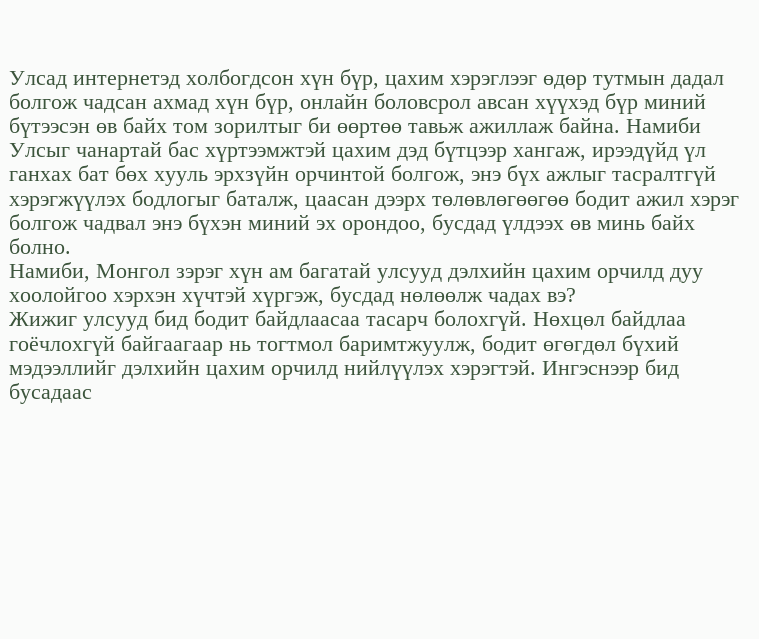Улсад интернетэд холбогдсон хүн бүр, цахим хэрэглээг өдөр тутмын дадал болгож чадсан ахмад хүн бүр, онлайн боловсрол авсан хүүхэд бүр миний бүтээсэн өв байх том зорилтыг би өөртөө тавьж ажиллаж байна. Намиби Улсыг чанартай бас хүртээмжтэй цахим дэд бүтцээр хангаж, ирээдүйд үл ганхах бат бөх хууль эрхзүйн орчинтой болгож, энэ бүх ажлыг тасралтгүй хэрэгжүүлэх бодлогыг баталж, цаасан дээрх төлөвлөгөөгөө бодит ажил хэрэг болгож чадвал энэ бүхэн миний эх орондоо, бусдад үлдээх өв минь байх болно.
Намиби, Монгол зэрэг хүн ам багатай улсууд дэлхийн цахим орчилд дуу хоолойгоо хэрхэн хүчтэй хүргэж, бусдад нөлөөлж чадах вэ?
Жижиг улсууд бид бодит байдлаасаа тасарч болохгүй. Нөхцөл байдлаа гоёчлохгүй байгаагаар нь тогтмол баримтжуулж, бодит өгөгдөл бүхий мэдээллийг дэлхийн цахим орчилд нийлүүлэх хэрэгтэй. Ингэснээр бид бусадаас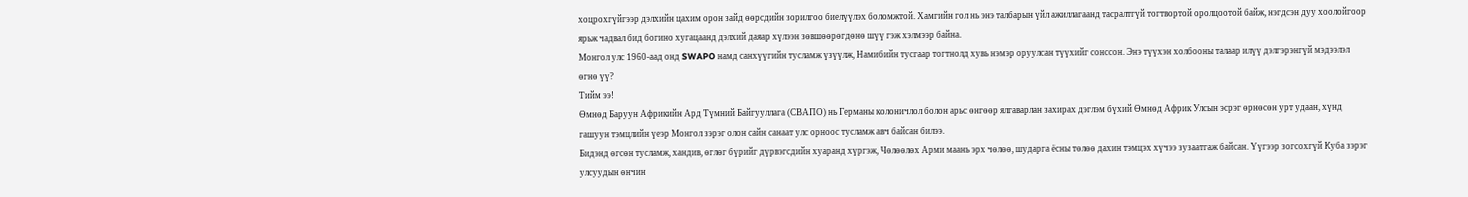хоцрохгүйгээр дэлхийн цахим орон зайд өөрсдийн зорилгоо биелүүлэх боломжтой. Хамгийн гол нь энэ талбарын үйл ажиллагаанд тасралтгүй тогтвортой оролцоотой байж, нэгдсэн дуу хоолойгоор ярьж чадвал бид богино хугацаанд дэлхий даяар хүлээн зөвшөөрөгдөнө шүү гэж хэлмээр байна.
Монгол улс 1960-аад онд SWAPO намд санхүүгийн тусламж үзүүлж, Намибийн тусгаар тогтнолд хувь нэмэр оруулсан түүхийг сонссон. Энэ түүхэн холбооны талаар илүү дэлгэрэнгүй мэдээлэл өгнө үү?
Тийм ээ!
Өмнөд Баруун Африкийн Ард Түмний Байгууллага (СВАПО) нь Германы колоничлол болон арьс өнгөөр ялгаварлан захирах дэглэм бүхий Өмнөд Африк Улсын эсрэг өрнөсөн урт удаан, хүнд гашуун тэмцлийн үеэр Монгол зэрэг олон сайн санаат улс орноос тусламж авч байсан билээ.
Бидэнд өгсөн тусламж, хандив, өглөг бүрийг дүрвэгсдийн хуаранд хүргэж, Чөлөөлөх Арми маань эрх чөлөө, шударга ёсны төлөө дахин тэмцэх хүчээ зузаатгаж байсан. Үүгээр зогсохгүй Куба зэрэг улсуудын өнчин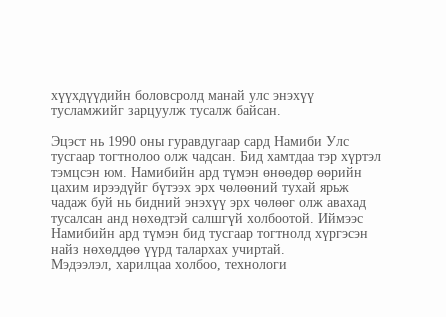хүүхдүүдийн боловсролд манай улс энэхүү тусламжийг зарцуулж тусалж байсан.

Эцэст нь 1990 оны гуравдугаар сард Намиби Улс тусгаар тогтнолоо олж чадсан. Бид хамтдаа тэр хүртэл тэмцсэн юм. Намибийн ард түмэн өнөөдөр өөрийн цахим ирээдүйг бүтээх эрх чөлөөний тухай ярьж чадаж буй нь бидний энэхүү эрх чөлөөг олж авахад тусалсан анд нөхөдтэй салшгүй холбоотой. Иймээс Намибийн ард түмэн бид тусгаар тогтнолд хүргэсэн найз нөхөддөө үүрд талархах учиртай.
Мэдээлэл, харилцаа холбоо, технологи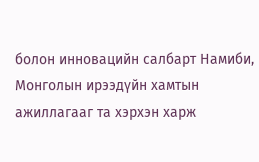болон инновацийн салбарт Намиби, Монголын ирээдүйн хамтын ажиллагааг та хэрхэн харж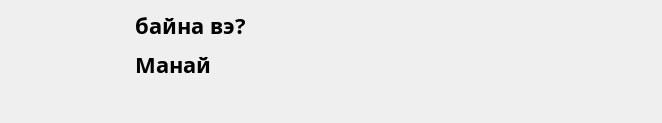байна вэ?
Манай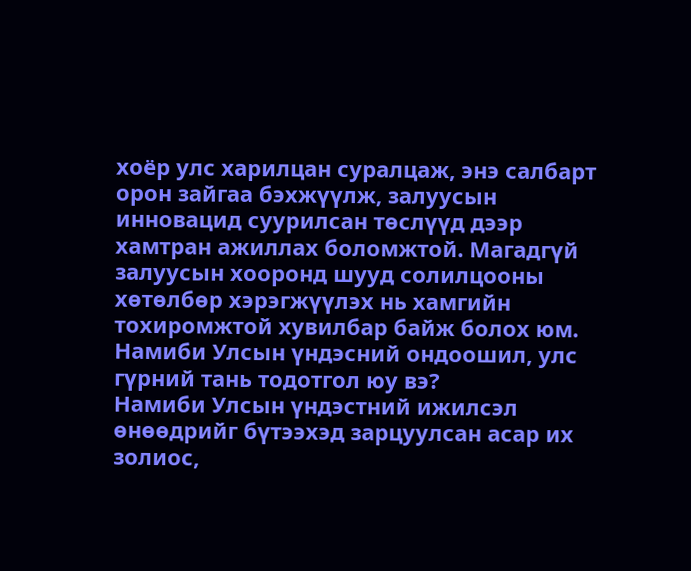хоёр улс харилцан суралцаж, энэ салбарт орон зайгаа бэхжүүлж, залуусын инновацид суурилсан төслүүд дээр хамтран ажиллах боломжтой. Магадгүй залуусын хооронд шууд солилцооны хөтөлбөр хэрэгжүүлэх нь хамгийн тохиромжтой хувилбар байж болох юм.
Намиби Улсын үндэсний ондоошил, улс гүрний тань тодотгол юу вэ?
Намиби Улсын үндэстний ижилсэл өнөөдрийг бүтээхэд зарцуулсан асар их золиос,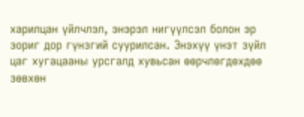харилцан үйлчлэл, энэрэл нигүүлсэл болон эр зориг дор гүнзгий суурилсан. Энэхүү үнэт зүйл цаг хугацааны урсгалд хувьсан өөрчлөгдөхдөө зөвхөн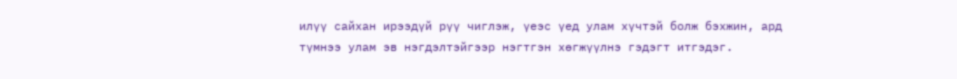илүү сайхан ирээдүй рүү чиглэж, үеэс үед улам хүчтэй болж бэхжин, ард түмнээ улам эв нэгдэлтэйгээр нэгтгэн хөгжүүлнэ гэдэгт итгэдэг.